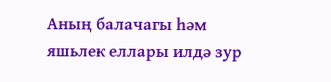Аның балачагы һәм яшьлек еллары илдә зур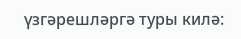үзгәрешләргә туры килә: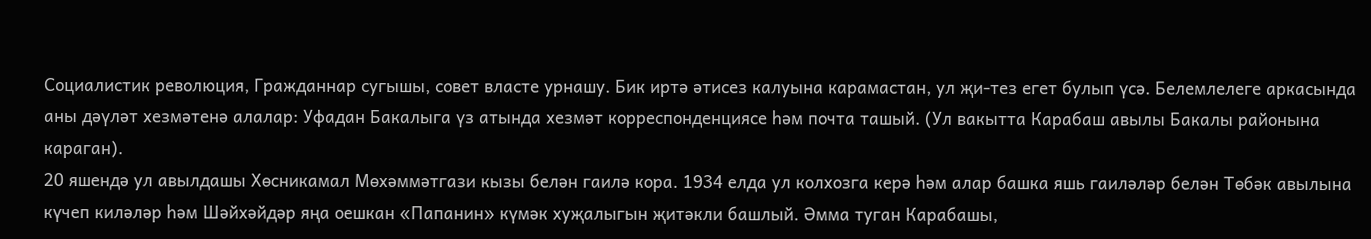Социалистик революция, Гражданнар сугышы, совет власте урнашу. Бик иртә әтисез калуына карамастан, ул җи-тез егет булып үсә. Белемлелеге аркасында аны дәүләт хезмәтенә алалар: Уфадан Бакалыга үз атында хезмәт корреспонденциясе һәм почта ташый. (Ул вакытта Карабаш авылы Бакалы районына караган).
20 яшендә ул авылдашы Хөсникамал Мөхәммәтгази кызы белән гаилә кора. 1934 елда ул колхозга керә һәм алар башка яшь гаиләләр белән Төбәк авылына күчеп киләләр һәм Шәйхәйдәр яңа оешкан «Папанин» күмәк хуҗалыгын җитәкли башлый. Әмма туган Карабашы,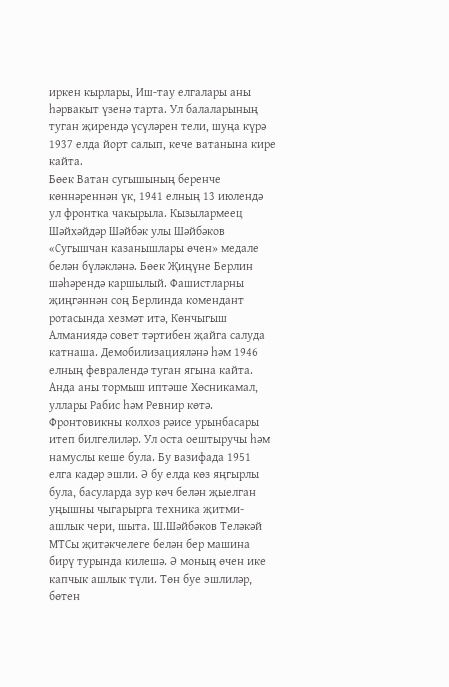иркен кырлары, Иш-тау елгалары аны һәрвакыт үзенә тарта. Ул балаларының туган җирендә үсүләрен тели, шуңа күрә 1937 елда йорт салып, кече ватанына кире кайта.
Бөек Ватан сугышының беренче көннәреннән үк, 1941 елның 13 июлендә ул фронтка чакырыла. Кызылармеец Шәйхәйдәр Шәйбәк улы Шәйбәков «Сугышчан казанышлары өчен» медале белән бүләкләнә. Бөек Җиңүне Берлин шәһәрендә каршылый. Фашистларны җиңгәннән соң Берлинда комендант ротасында хезмәт итә, Көнчыгыш Алманиядә совет тәртибен җайга салуда катнаша. Демобилизацияләнә һәм 1946 елның февралендә туган ягына кайта. Анда аны тормыш иптәше Хөсникамал, уллары Рабис һәм Ревнир көтә.
Фронтовикны колхоз рәисе урынбасары итеп билгелиләр. Ул оста оештыручы һәм намуслы кеше була. Бу вазифада 1951 елга кадәр эшли. Ә бу елда көз яңгырлы була, басуларда зур көч белән җыелган уңышны чыгарырга техника җитми-ашлык чери, шыта. Ш.Шәйбәков Теләкәй МТСы җитәкчелеге белән бер машина бирү турында килешә. Ә моның өчен ике капчык ашлык түли. Төн буе эшлиләр, бөтен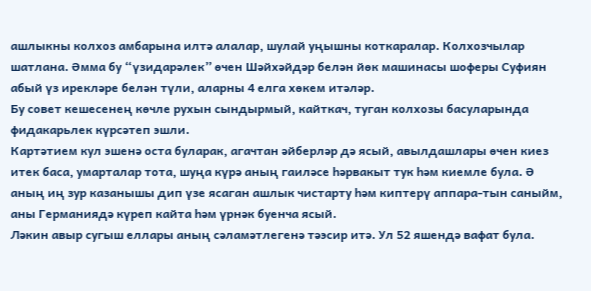ашлыкны колхоз амбарына илтә алалар, шулай уңышны коткаралар. Колхозчылар шатлана. Әмма бу “үзидарәлек” өчен Шәйхәйдәр белән йөк машинасы шоферы Суфиян абый үз ирекләре белән түли, аларны 4 елга хөкем итәләр.
Бу совет кешесенең көчле рухын сындырмый, кайткач, туган колхозы басуларында фидакарьлек күрсәтеп эшли.
Картәтием кул эшенә оста буларак, агачтан әйберләр дә ясый, авылдашлары өчен киез итек баса, умарталар тота, шуңа күрә аның гаиләсе һәрвакыт тук һәм киемле була. Ә аның иң зур казанышы дип үзе ясаган ашлык чистарту һәм киптерү аппара-тын саныйм, аны Германиядә күреп кайта һәм үрнәк буенча ясый.
Ләкин авыр сугыш еллары аның сәламәтлегенә тәэсир итә. Ул 52 яшендә вафат була.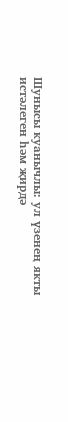Шунысы куанычлы: ул үзенең якты истәлеген һәм җирдә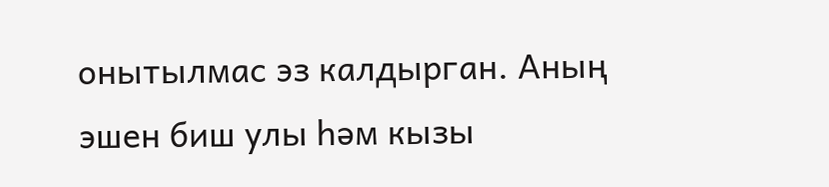онытылмас эз калдырган. Аның эшен биш улы һәм кызы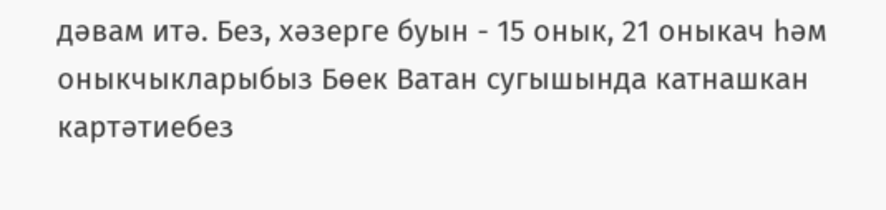дәвам итә. Без, хәзерге буын - 15 онык, 21 оныкач һәм оныкчыкларыбыз Бөек Ватан сугышында катнашкан картәтиебез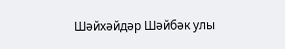Шәйхәйдәр Шәйбәк улы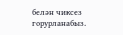белән чиксез горурланабыз.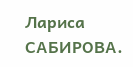Лариса САБИРОВА.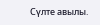Сүлте авылы.